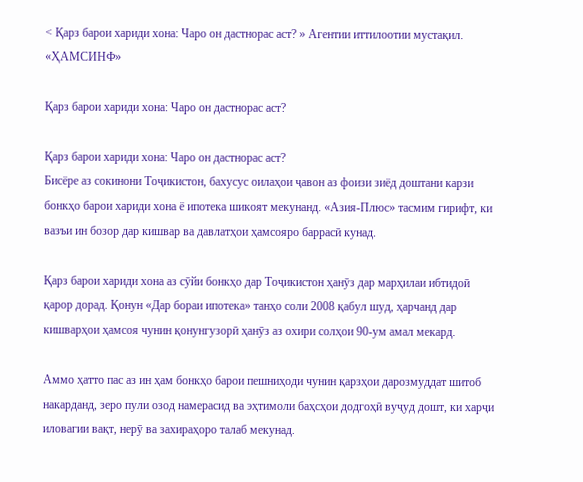< Қарз барои хариди хона: Чаро он дастнорас аст? » Агентии иттилоотии мустақил. «ҲАМСИНФ»

Қарз барои хариди хона: Чаро он дастнорас аст?

Қарз барои хариди хона: Чаро он дастнорас аст?
Бисёре аз сокинони Тоҷикистон, бахусус оилаҳои ҷавон аз фоизи зиёд доштани карзи бонкҳо барои хариди хона ё ипотека шикоят мекунанд. «Азия-Плюс» тасмим гирифт, ки вазъи ин бозор дар кишвар ва давлатҳои ҳамсояро баррасӣ кунад.

Қарз барои хариди хона аз сӯйи бонкҳо дар Тоҷикистон ҳанӯз дар марҳилаи ибтидоӣ қарор дорад. Қонун «Дар бораи ипотека» танҳо соли 2008 қабул шуд, ҳарчанд дар кишварҳои ҳамсоя чунин қонунгузорӣ ҳанӯз аз охири солҳои 90-ум амал мекард.

Аммо ҳатто пас аз ин ҳам бонкҳо барои пешниҳоди чунин қарзҳои дарозмуддат шитоб накарданд, зеро пули озод намерасид ва эҳтимоли баҳсҳои додгоҳӣ вуҷуд дошт, ки харҷи иловагии вақт, нерӯ ва захираҳоро талаб мекунад.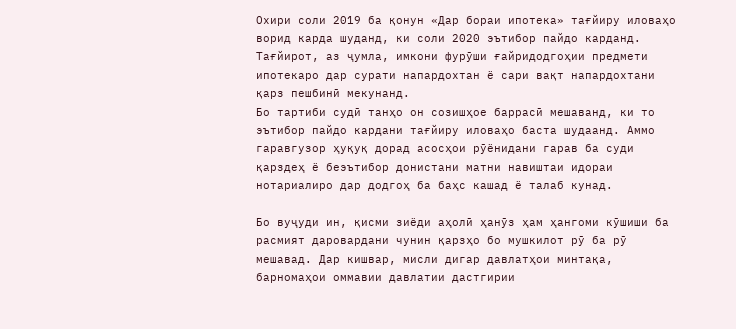Охири соли 2019 ба қонун «Дар бораи ипотека» тағйиру иловаҳо ворид карда шуданд, ки соли 2020 эътибор пайдо карданд. Тағйирот, аз ҷумла, имкони фурӯши ғайридодгоҳии предмети ипотекаро дар сурати напардохтан ё сари вақт напардохтани қарз пешбинӣ мекунанд.
Бо тартиби судӣ танҳо он созишҳое баррасӣ мешаванд, ки то эътибор пайдо кардани тағйиру иловаҳо баста шудаанд. Аммо гаравгузор ҳуқуқ дорад асосҳои рӯёнидани гарав ба суди қарздеҳ ё беэътибор донистани матни навиштаи идораи нотариалиро дар додгоҳ ба баҳс кашад ё талаб кунад.

Бо вуҷуди ин, қисми зиёди аҳолӣ ҳанӯз ҳам ҳангоми кӯшиши ба расмият даровардани чунин қарзҳо бо мушкилот рӯ ба рӯ мешавад. Дар кишвар, мисли дигар давлатҳои минтақа, барномаҳои оммавии давлатии дастгирии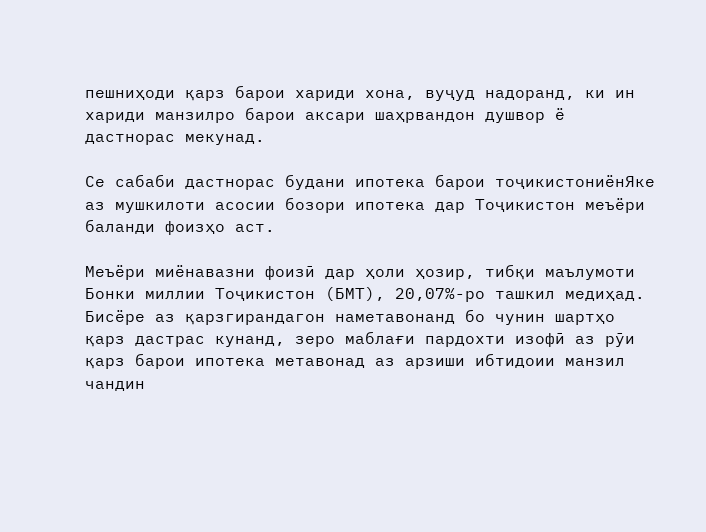пешниҳоди қарз барои хариди хона, вуҷуд надоранд, ки ин хариди манзилро барои аксари шаҳрвандон душвор ё дастнорас мекунад.

Се сабаби дастнорас будани ипотека барои тоҷикистониёнЯке аз мушкилоти асосии бозори ипотека дар Тоҷикистон меъёри баланди фоизҳо аст.

Меъёри миёнавазни фоизӣ дар ҳоли ҳозир, тибқи маълумоти Бонки миллии Тоҷикистон (БМТ), 20,07%-ро ташкил медиҳад.
Бисёре аз қарзгирандагон наметавонанд бо чунин шартҳо қарз дастрас кунанд, зеро маблағи пардохти изофӣ аз рӯи қарз барои ипотека метавонад аз арзиши ибтидоии манзил чандин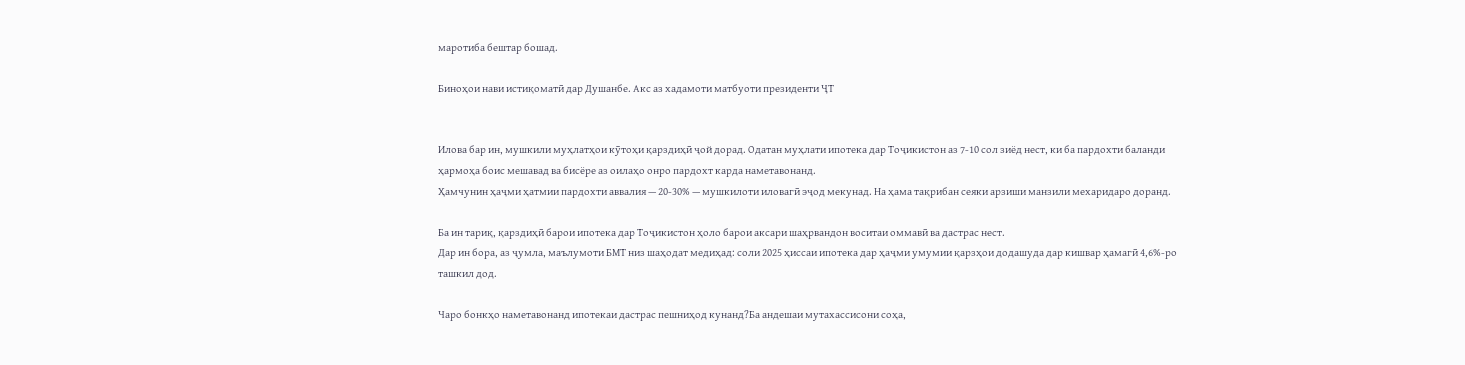маротиба бештар бошад.

Биноҳои нави истиқоматӣ дар Душанбе. Акс аз хадамоти матбуоти президенти ҶТ


Илова бар ин, мушкили муҳлатҳои кӯтоҳи қарздиҳӣ ҷой дорад. Одатан муҳлати ипотека дар Тоҷикистон аз 7-10 сол зиёд нест, ки ба пардохти баланди ҳармоҳа боис мешавад ва бисёре аз оилаҳо онро пардохт карда наметавонанд.
Ҳамчунин ҳаҷми ҳатмии пардохти аввалия — 20-30% — мушкилоти иловагӣ эҷод мекунад. На ҳама тақрибан сеяки арзиши манзили мехаридаро доранд.

Ба ин тариқ, қарздиҳӣ барои ипотека дар Тоҷикистон ҳоло барои аксари шаҳрвандон воситаи оммавӣ ва дастрас нест.
Дар ин бора, аз ҷумла, маълумоти БМТ низ шаҳодат медиҳад: соли 2025 ҳиссаи ипотека дар ҳаҷми умумии қарзҳои додашуда дар кишвар ҳамагӣ 4,6%-ро ташкил дод.

Чаро бонкҳо наметавонанд ипотекаи дастрас пешниҳод кунанд?Ба андешаи мутахассисони соҳа,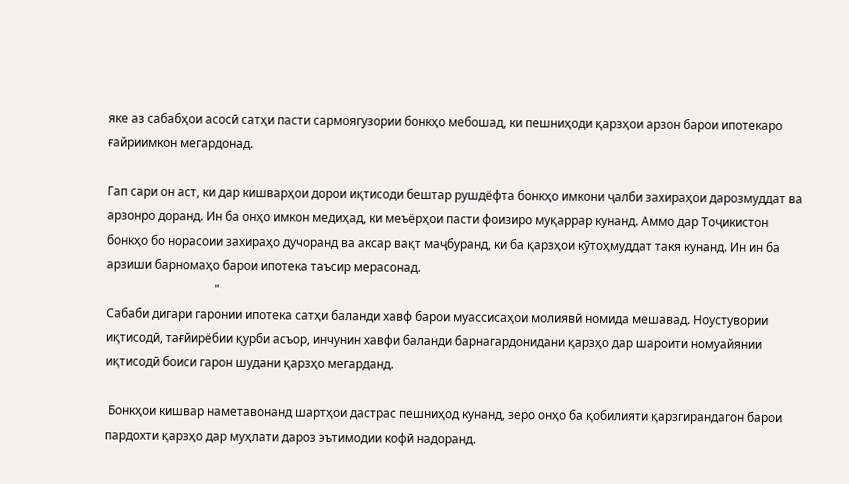яке аз сабабҳои асосӣ сатҳи пасти сармоягузории бонкҳо мебошад, ки пешниҳоди қарзҳои арзон барои ипотекаро ғайриимкон мегардонад.

Гап сари он аст, ки дар кишварҳои дорои иқтисоди бештар рушдёфта бонкҳо имкони ҷалби захираҳои дарозмуддат ва арзонро доранд. Ин ба онҳо имкон медиҳад, ки меъёрҳои пасти фоизиро муқаррар кунанд. Аммо дар Тоҷикистон бонкҳо бо норасоии захираҳо дучоранд ва аксар вақт маҷбуранд, ки ба қарзҳои кӯтоҳмуддат такя кунанд. Ин ин ба арзиши барномаҳо барои ипотека таъсир мерасонад.
                                    "
Сабаби дигари гаронии ипотека сатҳи баланди хавф барои муассисаҳои молиявӣ номида мешавад. Ноустувории иқтисодӣ, тағйирёбии қурби асъор, инчунин хавфи баланди барнагардонидани қарзҳо дар шароити номуайянии иқтисодӣ боиси гарон шудани қарзҳо мегарданд.

 Бонкҳои кишвар наметавонанд шартҳои дастрас пешниҳод кунанд, зеро онҳо ба қобилияти қарзгирандагон барои пардохти қарзҳо дар муҳлати дароз эътимодии кофӣ надоранд.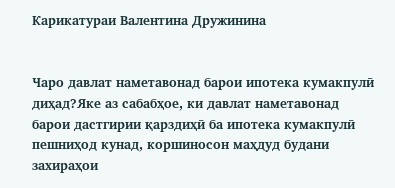Карикатураи Валентина Дружинина


Чаро давлат наметавонад барои ипотека кумакпулӣ диҳад?Яке аз сабабҳое, ки давлат наметавонад барои дастгирии қарздиҳӣ ба ипотека кумакпулӣ пешниҳод кунад, коршиносон маҳдуд будани захираҳои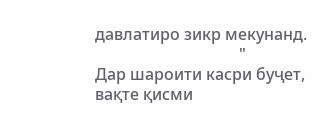давлатиро зикр мекунанд.
                                    "
Дар шароити касри буҷет, вақте қисми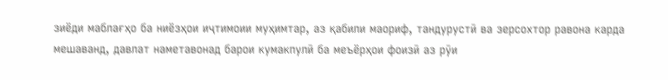зиёди маблағҳо ба ниёзҳои иҷтимоии муҳимтар, аз қабили маориф, тандурустӣ ва зерсохтор равона карда мешаванд, давлат наметавонад барои кумакпулӣ ба меъёрҳои фоизӣ аз рӯи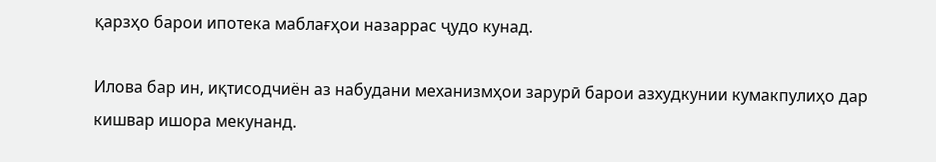қарзҳо барои ипотека маблағҳои назаррас ҷудо кунад.

Илова бар ин, иқтисодчиён аз набудани механизмҳои зарурӣ барои азхудкунии кумакпулиҳо дар кишвар ишора мекунанд.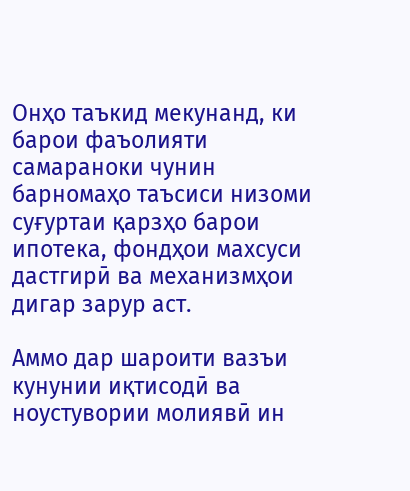Онҳо таъкид мекунанд, ки барои фаъолияти самараноки чунин барномаҳо таъсиси низоми суғуртаи қарзҳо барои ипотека, фондҳои махсуси дастгирӣ ва механизмҳои дигар зарур аст.

Аммо дар шароити вазъи кунунии иқтисодӣ ва ноустувории молиявӣ ин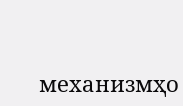механизмҳо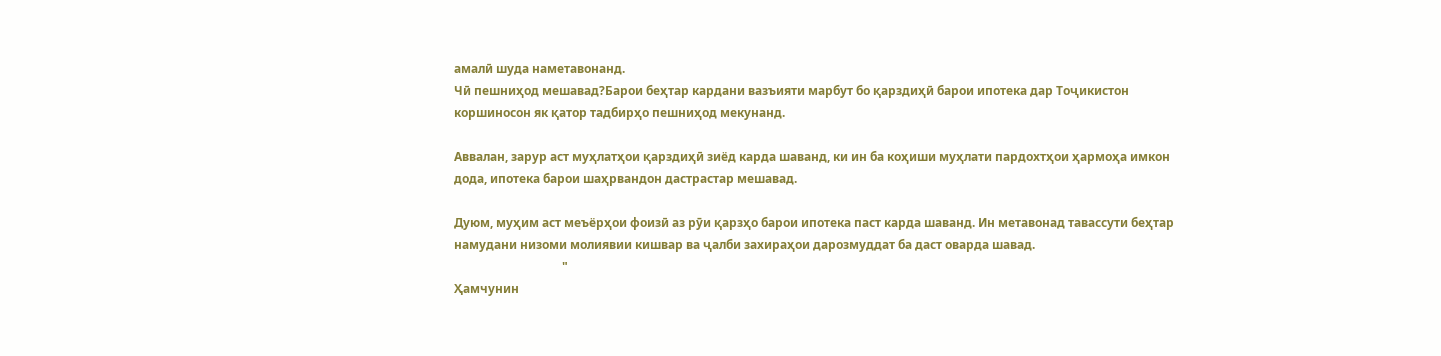амалӣ шуда наметавонанд.
Чӣ пешниҳод мешавад?Барои беҳтар кардани вазъияти марбут бо қарздиҳӣ барои ипотека дар Тоҷикистон коршиносон як қатор тадбирҳо пешниҳод мекунанд.

Аввалан, зарур аст муҳлатҳои қарздиҳӣ зиёд карда шаванд, ки ин ба коҳиши муҳлати пардохтҳои ҳармоҳа имкон дода, ипотека барои шаҳрвандон дастрастар мешавад.

Дуюм, муҳим аст меъёрҳои фоизӣ аз рӯи қарзҳо барои ипотека паст карда шаванд. Ин метавонад тавассути беҳтар намудани низоми молиявии кишвар ва ҷалби захираҳои дарозмуддат ба даст оварда шавад.
                                    "
Ҳамчунин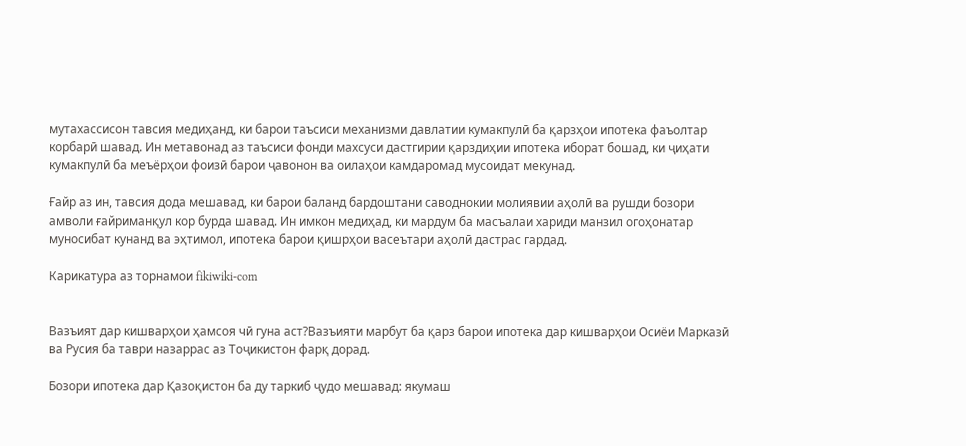мутахассисон тавсия медиҳанд, ки барои таъсиси механизми давлатии кумакпулӣ ба қарзҳои ипотека фаъолтар корбарӣ шавад. Ин метавонад аз таъсиси фонди махсуси дастгирии қарздиҳии ипотека иборат бошад, ки ҷиҳати кумакпулӣ ба меъёрҳои фоизӣ барои ҷавонон ва оилаҳои камдаромад мусоидат мекунад.

Ғайр аз ин, тавсия дода мешавад, ки барои баланд бардоштани саводнокии молиявии аҳолӣ ва рушди бозори амволи ғайриманқул кор бурда шавад. Ин имкон медиҳад, ки мардум ба масъалаи хариди манзил огоҳонатар муносибат кунанд ва эҳтимол, ипотека барои қишрҳои васеътари аҳолӣ дастрас гардад.

Карикатура аз торнамои fikiwiki-com


Вазъият дар кишварҳои ҳамсоя чӣ гуна аст?Вазъияти марбут ба қарз барои ипотека дар кишварҳои Осиёи Марказӣ ва Русия ба таври назаррас аз Тоҷикистон фарқ дорад.

Бозори ипотека дар Қазоқистон ба ду таркиб ҷудо мешавад: якумаш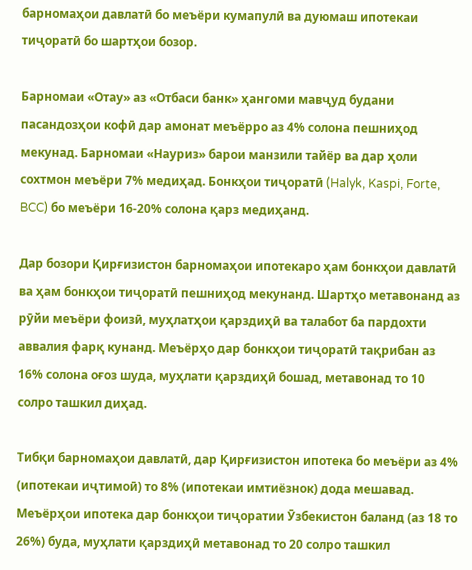барномаҳои давлатӣ бо меъёри кумапулӣ ва дуюмаш ипотекаи тиҷоратӣ бо шартҳои бозор.

Барномаи «Отау» аз «Отбаси банк» ҳангоми мавҷуд будани пасандозҳои кофӣ дар амонат меъёрро аз 4% солона пешниҳод мекунад. Барномаи «Науриз» барои манзили тайёр ва дар ҳоли сохтмон меъёри 7% медиҳад. Бонкҳои тиҷоратӣ (Halyk, Kaspi, Forte, BCC) бо меъёри 16-20% солона қарз медиҳанд.

Дар бозори Қирғизистон барномаҳои ипотекаро ҳам бонкҳои давлатӣ ва ҳам бонкҳои тиҷоратӣ пешниҳод мекунанд. Шартҳо метавонанд аз рӯйи меъёри фоизӣ, муҳлатҳои қарздиҳӣ ва талабот ба пардохти аввалия фарқ кунанд. Меъёрҳо дар бонкҳои тиҷоратӣ тақрибан аз 16% солона оғоз шуда, муҳлати қарздиҳӣ бошад, метавонад то 10 солро ташкил диҳад.

Тибқи барномаҳои давлатӣ, дар Қирғизистон ипотека бо меъёри аз 4% (ипотекаи иҷтимоӣ) то 8% (ипотекаи имтиёзнок) дода мешавад.
Меъёрҳои ипотека дар бонкҳои тиҷоратии Ӯзбекистон баланд (аз 18 то 26%) буда, муҳлати қарздиҳӣ метавонад то 20 солро ташкил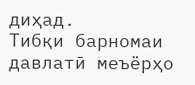диҳад.
Тибқи барномаи давлатӣ меъёрҳо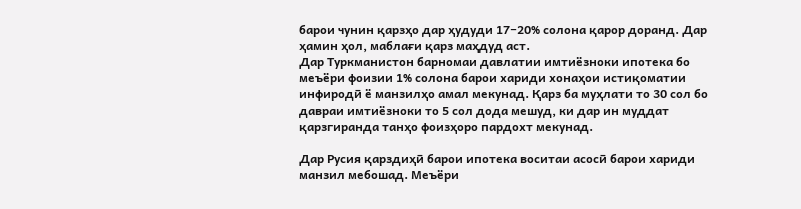барои чунин қарзҳо дар ҳудуди 17−20% солона қарор доранд. Дар ҳамин ҳол, маблағи қарз маҳдуд аст.
Дар Туркманистон барномаи давлатии имтиёзноки ипотека бо меъёри фоизии 1% солона барои хариди хонаҳои истиқоматии инфиродӣ ё манзилҳо амал мекунад. Қарз ба муҳлати то 30 сол бо давраи имтиёзноки то 5 сол дода мешуд, ки дар ин муддат қарзгиранда танҳо фоизҳоро пардохт мекунад.

Дар Русия қарздиҳӣ барои ипотека воситаи асосӣ барои хариди манзил мебошад. Меъёри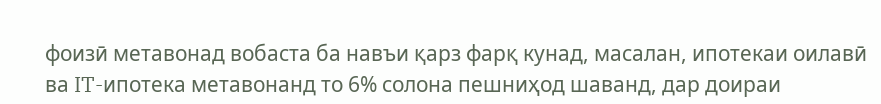фоизӣ метавонад вобаста ба навъи қарз фарқ кунад, масалан, ипотекаи оилавӣ ва IT-ипотека метавонанд то 6% солона пешниҳод шаванд, дар доираи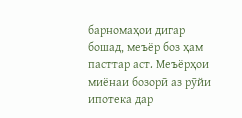барномаҳои дигар бошад, меъёр боз ҳам пасттар аст. Меъёрҳои миёнаи бозорӣ аз рӯйи ипотека дар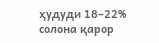ҳудуди 18–22% солона қарор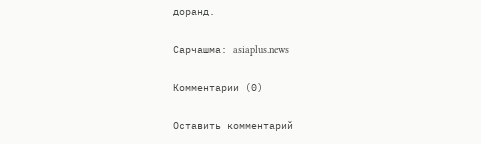доранд.

Сарчашма: asiaplus.news

Комментарии (0)

Оставить комментарий